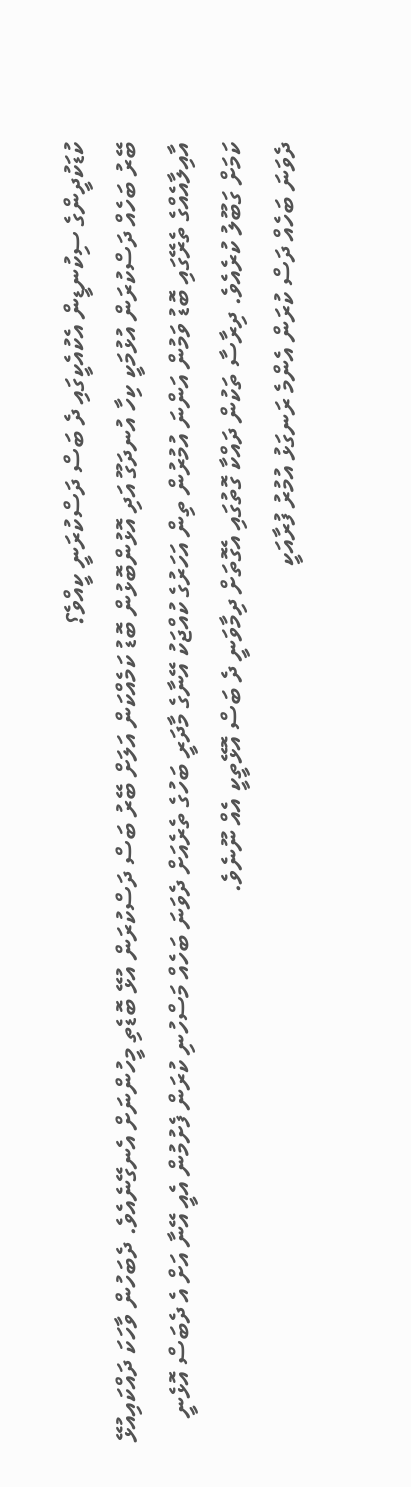ކުޑަކުދީންގެ ސިކުނޑީން އެކުއެކީގައި ދެ ބަސް ދަސްކުރަނީ ކީއްވެ؟
ބޭރު ބަހެއް ދަސްކުރަން އުޅުމަކީ ކިހާ އުނދަގޫ އަދި އޮޅުންބޮޅުން ބޮޑު ކަމެއްކަން އަލަށް ބޭރު ބަސް ދަސްކުރަން އުޅޭ ބޮޑެތި މީހުންނަށް އެނގޭނެއެވެ. ދެބަހުން ވާހަކަ ދައްކައިއުޅޭ އާއިލާއެއްގެ ތެރޭގައި ބޮޑު ވަމުން އަންނަ އުމުރުން ތިން އަހަރުގެ ކުއްޖަކު އޭނާގެ މާދަރީ ބަހުގެ ތެރެއަށް ދެވަނަ ބަހެއް މަސްހުނި ކުރަން ފެށުމުން އެއީ އޭނާ އަށް އެ ދެބަސް އޮޅެނީ ކަމަށް ގަބޫލު ކުރެއެވެ. ދިރާސާ ތަކުން ދައްކާ ގޮތުގައި އެގޮތަށް ދިމާވަނީ ދެ ބަސް އޮޅޭތީކީ އެއް ނޫނެވެ.
ދެވަނަ ބަހެއް ދަސް ކުރަން އެންމެ ރަނގަޅު އުމުރު ފުރާއަކީ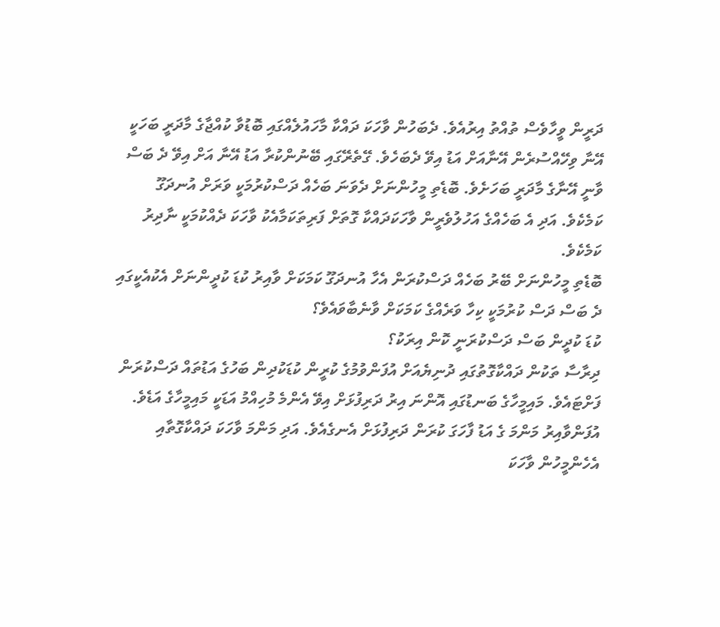ދަރީން ވީހާވެސް ތުއްތު އިރުއެވެ. ދެބަހުން ވާހަކަ ދައްކާ މާހައުލެއްގައި ބޮޑުވާ ކުއްޖާގެ މާދަރީ ބަހަކީ އޭނާ ވިހޭއްސުރެން އޭނާއަށް އަޑު އިވޭ ދެބަހެވެ. ގޭތެރޭގައި ބޭނުންކުރާ އަޑު އޭނާ އަށް އިވޭ ދެ ބަސް ވާނީ އޭނާގެ މާދަރީ ބަހަށެވެ. ބޮޑެތި މީހުންނަށް ދެވަނަ ބަހެއް ދަސްކުރުމަކީ ވަރަށް އުނދަގޫ ކަމެކެވެ. އަދި އެ ބަހެއްގެ އަހުލުވެރީން ވާހަކަދައްކާ ގޮތަށް ފަރިތަކަމާއެކު ވާހަކަ ދެއްކުމަކީ ނާދިރު ކަމެކެވެ.
ބޮޑެތި މީހުންނަށް ބޭރު ބަހެއް ދަސްކުރަން އެހާ އުނދަގޫ ކަމަކަށް ވާއިރު ކުޑަ ކުދީންނަށް އެކުއެކީގައި ދެ ބަސް ދަސް ކުރުމަކީ ކިހާ ވަރެއްގެ ކަމަކަށް ވާނެބާވައެވެ؟
ކުޑަ ކުދީން ބަސް ދަސްކުރަނީ ކޮން އިރަކު؟
ދިރާސާ ތަކުން ދައްކާގޮތުގައި ދުނިޔެއަށް އުފަންވުމުގެ ކުރީން ކުޑަކުދިން ބަހުގެ އަޑުތައް ދަސްކުރަން ފަށްޓައެވެ. މައިމީހާގެ ބަނޑުގައި އޮންނަ އިރު ދަރިފުޅަށް އިވޭ އެންމެ މުހިއްމު އަޑަކީ މައިމީހާގެ އަޑެވެ. އުފަންވާއިރު މަންމަ ގެ އަޑު ފާހަގަ ކުރަން ދަރިފުޅަށް އެނގެއެވެ. އަދި މަންމަ ވާހަކަ ދައްކާގޮތާއި އެހެންމީހުން ވާހަކަ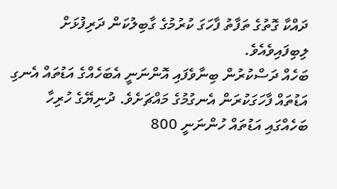ދައްކާ ގޮތުގެ ތަފާތު ފާހަގަ ކުރުމުގެ ގާބިލުކަން ދަރިފުޅަށް ލިބިފައިވެއެވެ.
ބަހެއް ދަސްކުރުން ބިނާވެފައި އޮންނަނީ އެބަހެއްގެ އަޑުތައް އެނގި އަޑުތައް ފާހަގަކުރަން އެނގުމުގެ މައްޗަށެވެ. ދުނިޔޭގެ ހުރިހާ ބަހެއްގައި އަޑުތައް ހުންނަނީ 800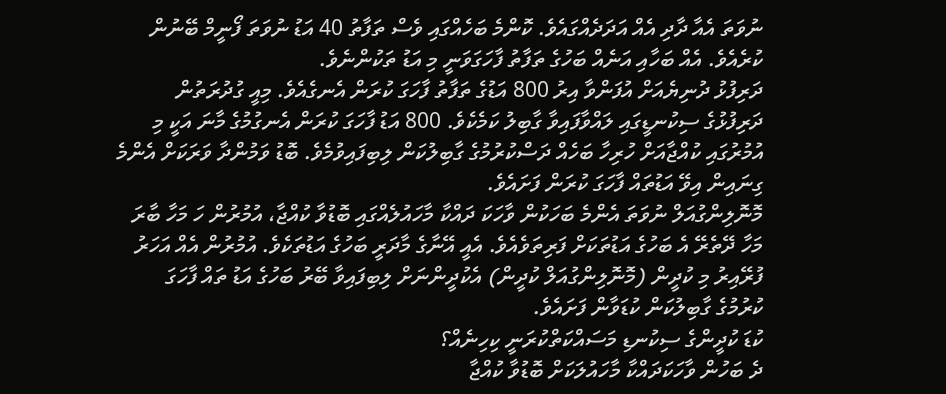ނުވަތަ އެއާ ދާދި އެއް އަދަދެއްގައެވެ. ކޮންމެ ބަހެއްގައި ވެސް ތަފާތު 40 އަޑު ނުވަތަ ފޯނީމް ބޭނުން ކުރެއެވެ. އެއް ބަހާއި އަނެއް ބަހުގެ ތަފާތު ފާހަގަވަނީ މި އަޑު ތަކުންނެވެ.
ދަރިފުޅު ދުނިޔެއަށް އުފަންވާ އިރު 800 އަޑުގެ ތަފާތު ފާހަގަ ކުރަން އެނގެއެވެ. މިއީ ގުދުރަތުން ދަރިފުޅުގެ ސިކުނޑީގައި ލައްވާފައިވާ ގާބިލު ކަމެކެވެ. 800 އަޑު ފާހަގަ ކުރަން އެނގުމުގެ މާނަ އަކީ މި އުމުރުގައި ކުއްޖާއަށް ހުރިހާ ބަހެއް ދަސްކުރުމުގެ ގާބިލުކަން ލިބިފައިވުމެވެ. ބޮޑު ވަމުންދާ ވަރަކަށް އެންމެ ގިނައިން އިވޭ އަޑުތައް ފާހަގަ ކުރަން ފަށައެވެ.
މޮނޮލިންގުއަލް ނުވަތަ އެންމެ ބަހަކުން ވާހަކަ ދައްކާ މާހައުލެއްގައި ބޮޑުވާ ކުއްޖާ، އުމުރުން ހަ މަހާ ބާރަ މަހާ ދޭތެރޭ އެ ބަހުގެ އަޑުތަކަށް ފަރިތަވެއެވެ. އެއީ އޭނާގެ މާދަރީ ބަހުގެ އަޑުތަކެވެ. އުމުރުން އެއް އަހަރު ފުރޭއިރު މި ކުދީން (މޮނޮލިންގުއަލް ކުދީން) އެކުދީންނަށް ލިބިފައިވާ ބޭރު ބަހުގެ އަޑު ތައް ފާހަގަ ކުރުމުގެ ގާބިލުކަން ކުޑަވާން ފަށައެވެ.
ކުޑަ ކުދީންގެ ސިކުނޑި މަސައްކަތްކުރަނީ ކިހިނެއް؟
ދެ ބަހުން ވާހަކަދައްކާ މާހައުލަކަށް ބޮޑުވާ ކުއްޖާ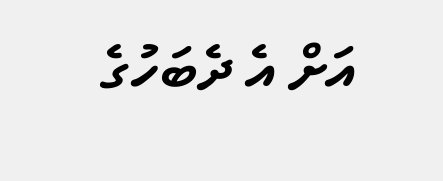އަށް އެ ދެބަހުގެ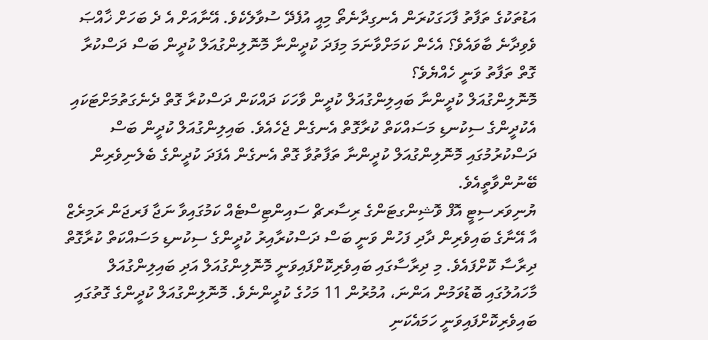އަޑުތަކުގެ ތަފާތު ފާހަގަކުރަން އެނގިދާނެތޯ މިއީ އުފެދޭ ސުވާލެކެވެ. އޭނާއަށް އެ ދެ ބަހަށް ޚާއްޞަ ވެވިދާނެ ބާވައެވެ؟ އެހެން ކަމަށްވާނަމަ މިފަދަ ކުދީންނާ މޮނޮލިންގުއަލް ކުދީން ބަސް ދަސްކުރާ ގޮތް ތަފާތު ވަނީ ހެއްޔެވެ؟
މޮނޮލިންގުއަލް ކުދީންނާ ބައިލިންގުއަލް ކުދީން ވާހަކަ ދައްކަން ދަސްކުރާ ގޮތް ދެނެގަތުމަށްޓަކައި އެކުދީންގެ ސިކުނޑި މަސައްކަތް ކުރާގޮތް އެނގެން ޖެހެއެވެ. ބައިލިންގުއަލް ކުދީން ބަސް ދަސްކުރުމުގައި މޮނޮލިންގުއަލް ކުދީންނާ ތަފާތުވާ ގޮތް އެނގެން އެފަދަ ކުދީންގެ ބެލެނިވެރިން ބޭނުންވާތީއެވެ.
ޔުނިވަރސިޓީ އޮފް ވޮޝިންގޓަންގެ ރިސާރޗް ސައިންޓިސްޓެއް ކަމުގައިވާ ނަޖާ ފަރޖަން ރަމިރެޒް އާ އޭނާގެ ބައިވެރިން ދާދި ފަހުން ވަނީ ބަސް ދަސްކުރާއިރު ކުދީންގެ ސިކުނޑި މަސައްކަތް ކުރާގޮތް ދިރާސާ ކޮށްފައެވެ. މި ދިރާސާގައި ބައިވެރިކޮށްފައިވަނީ މޮނޮލިންގުއަލް އަދި ބައިލިންގުއަލް މާހައުލުގައި ބޮޑުވަމުން އަންނަ، އުމުރުން 11 މަހުގެ ކުދީންނެވެ. މޮނޮލިންގުއަލް ކުދީންގެ ގޮތުގައި ބައިވެރިކޮށްފައިވަނީ ހަމައެކަނި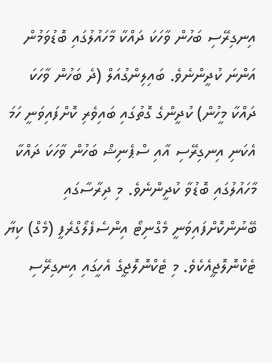އިނގިރޭސި ބަހުން ވާހަކަ ދައްކާ މާހައުލުގައި ބޮޑުވަމުން އަންނަ ކުދީންނެވެ. ބައިލިންގުއަލް (ދެ ބަހުން ވާހަކަ ދައްކާ މީހުން) ކުދީންގެ ގޮތުގައި ބައިވެރި ކޮށްފައިވަނީ ހަމަ އެކަނި އިނގިރޭސި އާއި ސްޕެނިޝް ބަހުން ވާހަކަ ދައްކާ މާހައުލުގައި ބޮޑުވާ ކުދީންނެވެ. މި ދިރާސާގައި ބޭނުންކޮށްފައިވަނީ މެގްނިޓޯ އިންސެފެލޯގްރެފީ (މެގް) ކިޔާ ޓެކްނޮލޮޖީއެކެވެ. މި ޓެކްނޮލޮޖީގެ އެހީގައި އިނގިރޭސި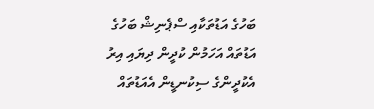ބަހުގެ އަޑުތަކާއި ސްޕެނިޝް ބަހުގެ އަޑުތައް އަހަމުން ކުދީން ދިޔައި އިރު އެކުދީންގެ ސިކުނޑީން އެއަޑުތައް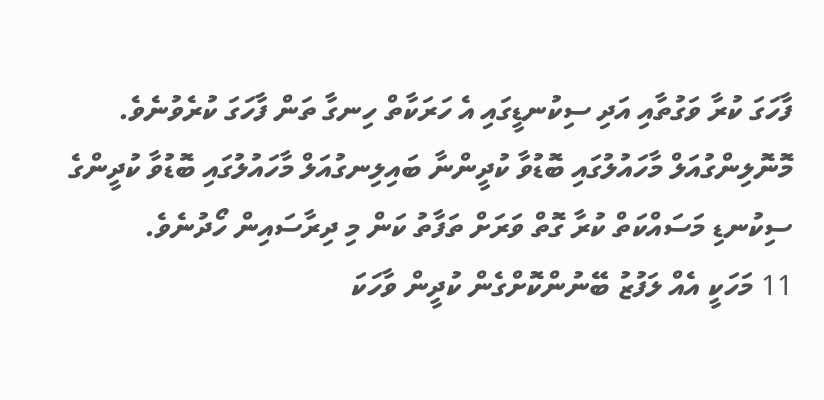ފާހަގަ ކުރާ ވަގުތާއި އަދި ސިކުނޑީގައި އެ ހަރަކާތް ހިނގާ ތަން ފާހަގަ ކުރެވުނެވެ.
މޮނޮލިންގުއަލް މާހައުލުގައި ބޮޑުވާ ކުދީންނާ ބައިލިނގުއަލް މާހައުލުގައި ބޮޑުވާ ކުދީންގެ ސިކުނޑި މަސައްކަތް ކުރާ ގޮތް ވަރަށް ތަފާތު ކަން މި ދިރާސައިން ހޯދުނެވެ.
11 މަހަކީ އެއް ލަފުޒު ބޭނުންކޮށްގެން ކުދީން ވާހަކަ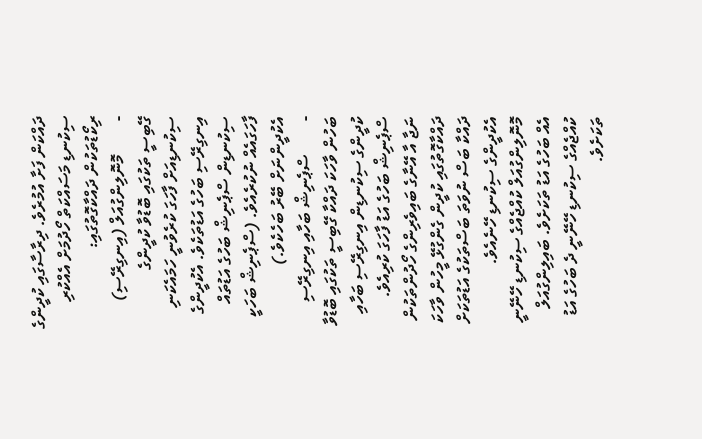ދައްކަން ފަށާ އުމުރެވެ. ދިރާސާގައި ކުދީންގެ ސިކުނޑި މަސައްކަތް ހޯދުމަށް އެއްކުރި ރިކޯޑުތަކުން ދައްކާގޮތުގައި:
-        މޮނޮލިންގުއަލް (އިނގިރޭސި) ގޭބިސީ ތަކުގައި ބޮޑުވާ ކުދީންގެ ސިކުނޑިއަށް ފާހަގަ ކުރެވުނީ ހަމައެކަނި އިނގިރޭސި ބަހުގެ އަޑުތަކެވެ. އެކުދީންގެ ސިކުނޑިން ސްޕެނިޝް ބަހުގެ އަޑުތައް ފާހަގައެއް ނުކުރެއެވެ. (ސްޕެނިޝް ބަހަކީ އެކުދީންނަށް ބޭރު ބަހެކެވެ.)
-        ސްޕެނިޝް ބަހާއި އިނގިރޭސި ބަހުން ވާހަކަ ދައްކާ ގޭބިސީ ތަކުގައި ބޮޑުވާ ކުދީންގެ ސިކުނޑިން އިނގިރޭސި ބަހާއި ސްޕެނިޝް ބަހުގެ އަޑު ފާހަގަ ކުރިއެވެ.
ނަޖާ އާ އޭނާގެ ބައިވެރިންގެ ހޯދުންތަކުން ދައްކާގޮތުގައި ކުދީން ގެންގުޅޭ މީހުން ވާހަކަ ދައްކާ ބަސް ނުވަތަ ބަސްތަކުގެ އަޑުތަކަށް އެކުދީންގެ ސިކުނޑި ހޭނެއެވެ. މޮނޮލިންގުއަލް ކުއްޖެއްގެ ސިކުނޑި ހޭނޭނީ އެއް ބަހުގެ އަޑު ތަކަށެވެ. ބައިލިންގުއަލް ކުއްޖެއްގެ ސިކުނޑި ހޭނޭނީ ދެ ބަހުގެ އަޑު ތަކަށެވެ.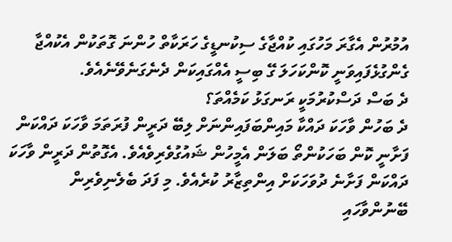އުމުރުން އެގާރަ މަހުގައި ކުއްޖާގެ ސިކުނޑީގެ ހަރަކާތް ހުންނަ ގޮތަކުން އެކުއްޖާ ގެންގުޅެފައިވަނީ ކޮންކަހަލަ ގޭ ބިސީ އެއްގައިކަން ދެނެގަނެވޭނެއެވެ.
ދެ ބަސް ދަސްކުރުމަކީ ރަނގަޅު ކަމެއްތަ؟
ދެ ބަހުން ވާހަކަ ދައްކާ މައިންބަފައިންނަށް ލިބޭ ދަރީން ފުރަތަމަ ވާހަކަ ދައްކަން ފަށާނީ ކޮން ބަހަކުންތޯ ބަލަން އެމީހުން ޝައުގުވެރިވެއެވެ. އެގޮތުން ދަރީން ވާހަކަ ދައްކަން ފަށާނެ ދުވަހަކަށް އިންތިޒާރު ކުރެއެވެ. މި ފަދަ ބެލެނިވެރިން ބޭނުންވާހައި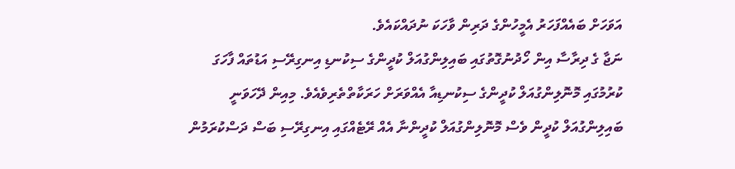އަވަހަށް ބައެއްފަހަރު އެމީހުންގެ ދަރިން ވާހަކަ ނުދައްކައެވެ.
ނަޖާ ގެ ދިރާސާ އިން ހޯދުނުގޮތުގައި ބައިލިންގުއަލް ކުދީންގެ ސިކުނޑި އިނގިރޭސި އަޑުތައް ފާހަގަ ކުރުމުގައި މޮނޮލިންގުއަލް ކުދީންގެ ސިކުނޑިއާ އެއްވަރަށް ހަރަކާތްތެރިވެއެވެ. މިއިން ދޭހަވަނީ ބައިލިންގުއަލް ކުދީން ވެސް މޮނޮލިންގުއަލް ކުދީންނާ އެއް ރޭޓެއްގައި އިނގިރޭސި ބަސް ދަސްކުރަމުން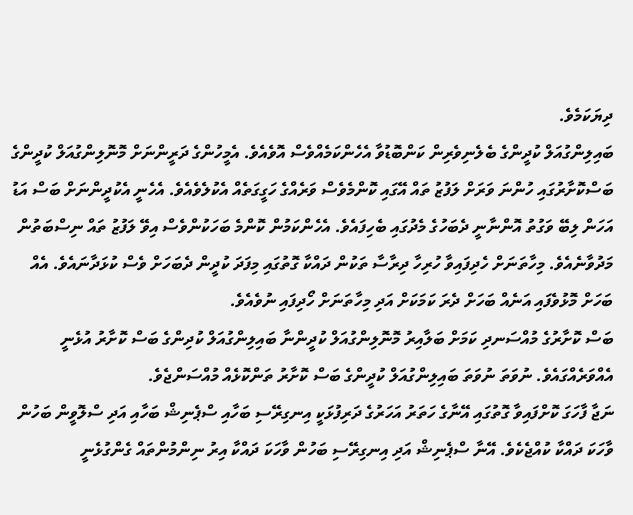ދިޔަކަމެވެ.
ބައިލިންގުއަލް ކުދީންގެ ބެލެނިވެރިން ކަންބޮޑުވާ އެހެންކަމެއްވެސް އޮވެއެވެ. އެމީހުންގެ ދަރީންނަށް މޮނޮލިންގުއަލް ކުދީންގެ ބަސްކޮށާރުގައި ހުންނަ ވަރަށް ލަފުޒު ތައް އޭގައި ކޮންމެވެސް ވަރެއްގެ ހަގީގަތެއް އެކުލެވެއެވެ. އެހެނީ އެކުދީންނަށް ބަސް އަޑު އަހަން ލިބޭ ވަގުތު އޮންނާނީ ދެބަހުގެ މެދުގައި ބެހިފައެވެ. އެހެންކަމުން ކޮންމެ ބަހަކުންވެސް އިވޭ ލަފުޒު ތައް ނިސްބަތުން މަދުވާނެއެވެ. މިހާތަނަށް ހެދިފައިވާ ހުރިހާ ދިރާސާ ތަކުން ދައްކާ ގޮތުގައި މިފަދަ ކުދީން ދެބަހަށް ވެސް ކުޅަދާނައެވެ. އެއް ބަހަށް މޮޅުވެފައި އަނެއް ބަހަށް ދެރަ ކަމަކަށް އަދި މިހާތަނަށް ހޯދިފައި ނުވެއެވެ.
ބަސް ކޮށާރުގެ މުއްސަނދި ކަމަށް ބަލާއިރު މޮނޮލިންގުއަލް ކުދީންނާ ބައިލިންގުއަލް ކުދިންގެ ބަސް ކޮށާރު އުޅެނީ އެއްވަރެއްގައެވެ. ނުވަތަ ނުވަތަ ބައިލިންގުއަލް ކުދީންގެ ބަސް ކޮށާރު ތަންކޮޅެއް މުއްސަންޖެވެ.
ނަޖާ ފާހަގަ ކޮށްފައިވާ ގޮތުގައި އޭނާގެ ހަތަރު އަހަރުގެ ދަރިފުޅަކީ އިނގިރޭސި ބަހާއި ސްޕެނިޝް ބަހާއި އަދި ސްލޮވީން ބަހުން ވާހަކަ ދައްކާ ކުއްޖެކެވެ. އޭނާ ސްޕެނިޝް އަދި އިނގިރޭސި ބަހުން ވާހަކަ ދައްކާ އިރު ނިންމުންތައް ގެންގުޅެނީ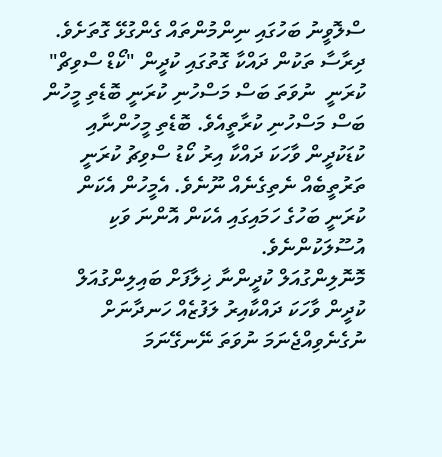ސްލޮވީނު ބަހުގައި ނިންމުންތައް ގެންގުޅޭ ގޮތަށެވެ. ދިރާސާ ތަކުން ދައްކާ ގޮތުގައި ކުދީން "ކޯޑް ސްވިޗް" ކުރަނީ  ނުވަތަ ބަސް މަސްހުނި ކުރަނީ ބޮޑެތި މީހުން ބަސް މަސްހުނި ކުރާތީއެވެ. ބޮޑެތި މީހުންނާއި ކުޑަކުދީން ވާހަކަ ދައްކާ އިރު ކޯޑު ސްވިޗު ކުރަނީ ތަރުތީބެއް ނެތިގެނެއް ނޫނެވެ. އެމީހުން އެކަން ކުރަނީ ބަހުގެ ހަމައިގައި އެކަން އޮންނަ ވަކި އުސޫލަކުންނެވެ.
މޮނޮލިންގުއަލް ކުދީންނާ ޚިލާފަށް ބައިލިންގުއަލް ކުދީން ވާހަކަ ދައްކާއިރު ލަފުޒެއް ހަނދާނަށް ނުގެނެވިއްޖެނަމަ ނުވަތަ ނޭނގޭނަމަ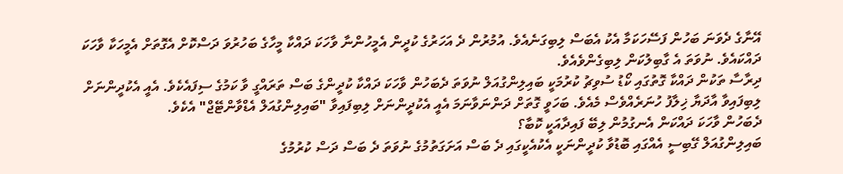އޭނާގެ ދެވަނަ ބަހުން ފަސޭހަކަމާ އެކު އެބަސް ލިބިގަނެއެވެ. އުމުރުން ދެ އަހަރުގެ ކުދީން އެމީހުންނާ ވާހަކަ ދައްކާ މީހާގެ ބަހުރުވަ ދަސްކޮށް އެގޮތަށް އެމީހަކާ ވާހަކަ ދައްކައެވެ. ނުވަތަ އެ ގާބިލުކަން ލިބިގެންވެއެވެ.
ދިރާސާ ތަކުން ދައްކާ ގޮތުގައި ކޯޑު ސުވިޗު ކުރުމަކީ ބައިލިންގުއަލް ނުވަތަ ދެބަހުން ވާހަކަ ދައްކާ ކުދީންގެ ބަސް ތަރައްގީ ވާ ކަމުގެ ސިފައެކެވެ. އެއީ އެކުދީންނަށް ލިބިފައިވާ އާދަޔާ ޚިލާފު ހުނަރެއްވެސް މެއެވެ. ބަހަވީ ގޮތަށް ދަންނަވާނަމަ އެއީ އެކުދީންނަށް ލިބިފައިވާ "ބައިލިންގުއަލް އެޑްވާންޓޭޖް" އެކެވެ.
ދެބަހުން ވާހަކަ ދައްކަން އެނގުމުން ލިބޭ ފައިދާއަކީ ކޮބާ؟
ބައިލިންގުއަލް ގޭބިސީ އެއްގައި ބޮޑުވާ ކުދީންނަކީ އެކުއެކީގައި ދެ ބަސް އަށަގަތުމުގެ ނުވަތަ ދެ ބަސް ދަސް ކުރުމުގެ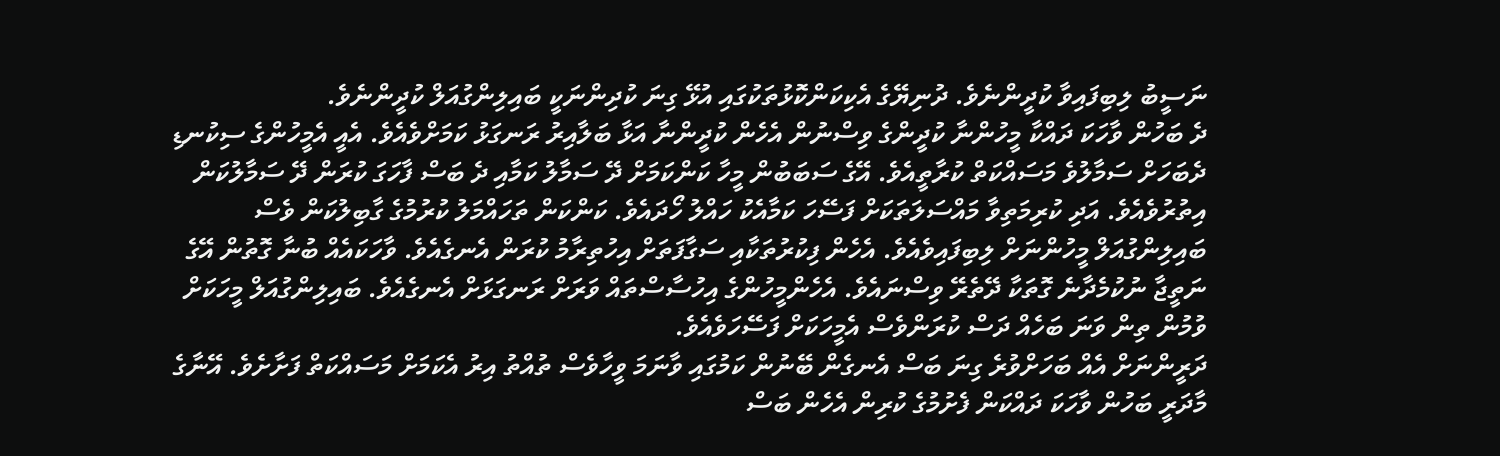ނަސީބު ލިބިފައިވާ ކުދީންނެވެ. ދުނިޔޭގެ އެކިކަންކޮޅުތަކުގައި އުޅޭ ގިނަ ކުދިންނަކީ ބައިލިންގުއަލް ކުދީންނެވެ.
ދެ ބަހުން ވާހަކަ ދައްކާ މީހުންނާ ކުދީންގެ ވިސްނުން އެހެން ކުދީންނާ އަޅާ ބަލާއިރު ރަނގަޅު ކަމަށްވެއެވެ. އެއީ އެމީހުންގެ ސިކުނޑި ދެބަހަށް ސަމާލުވެ މަސައްކަތް ކުރާތީއެވެ. އޭގެ ސަބަބުން މީހާ ކަންކަމަށް ދޭ ސަމާލު ކަމާއި ދެ ބަސް ފާހަގަ ކުރަން ދޭ ސަމާލުކަން އިތުރުވެއެވެ. އަދި ކުރިމަތިވާ މައްސަލަތަކަށް ފަސޭހަ ކަމާއެކު ހައްލު ހޯދައެވެ. ކަންކަން ތަހައްމަލު ކުރުމުގެ ގާބިލުކަން ވެސް ބައިލިންގުއަލް މީހުންނަށް ލިބިފައިވެއެވެ. އެހެން ފިކުރުތަކާއި ސަގާފަތަށް އިހުތިރާމު ކުރަން އެނގެއެވެ. ވާހަކައެއް ބުނާ ގޮތުން އޭގެ ނަތީޖާ ނުކުމެދާނެ ގޮތަކާ ދޭތެރޭ ވިސްނައެވެ. އެހެންމީހުންގެ އިހުސާސްތައް ވަރަށް ރަނގަޅަށް އެނގެއެވެ. ބައިލިންގުއަލް މީހަކަށް ވުމުން ތިން ވަނަ ބަހެއް ދަސް ކުރަންވެސް އެމީހަކަށް ފަސޭހަވެއެވެ.
ދަރީންނަށް އެއް ބަހަށްވުރެ ގިނަ ބަސް އެނގެން ބޭނުން ކަމުގައި ވާނަމަ ވީހާވެސް ތުއްތު އިރު އެކަމަށް މަސައްކަތް ފަށާށެވެ. އޭނާގެ މާދަރީ ބަހުން ވާހަކަ ދައްކަން ފެށުމުގެ ކުރިން އެހެން ބަސް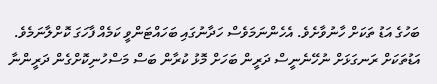ބަހުގެ އަޑު ތަކަށް ހާނުވާށެވެ. އެހެންނަމަވެސް ހަދާނުގައި ބަހައްޓަންވީ ކަމެއް ފާހަގަ ކޮށްލާނަމެވެ. އަޑުތަކަށް ރަނގަޅަށް ނުހޭނެނީސް ދަރީން ބަހަށް މޮޅު ކުރާން ބަސް މަސްހުނިކޮށްގެން ދަރީންނާ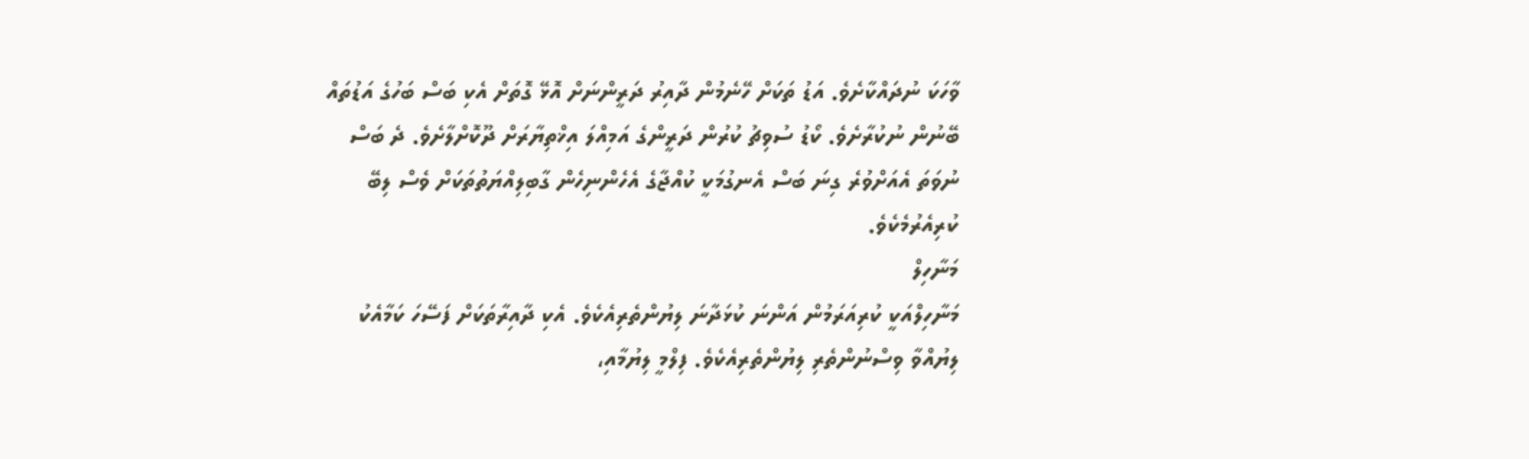ވާހަކަ ނުދައްކާށެވެ. އަޑު ތަކަށް ހޭނެމުން ދާއިރު ދަރީންނަށް އޮޅޭ ގޮތަށް އެކި ބަސް ބަހުގެ އަޑުތައް ބޭނުން ނުކުރާށެވެ. ކޯޑު ސުވިޗު ކުރުން ދަރީންގެ އަމިއްލަ އިޚްތިޔާރަށް ދޫކޮށްލާށެވެ. ދެ ބަސް ނުވަތަ އެއަށްވުރެ ގިނަ ބަސް އެނގުމަކީ ކުއްޖާގެ އެހެންނިހެން ގާބިލިއްޔަތުތަކަށް ވެސް ލިބޭ ކުރިއެރުމެކެވެ.
މަނާހިލް
މަނާހިލްއަކީ ކުރިއަރަމުން އަންނަ ކުޅަދާނަ ލިޔުންތެރިއެކެވެ. އެކި ދާއިރާތަކަށް ފަސޭހަ ކަމާއެކު ލިޔުއްވާ ވިސްނުންތެރި ލިޔުންތެރިއެކެވެ. ފިލްމީ ލިޔުމާއި،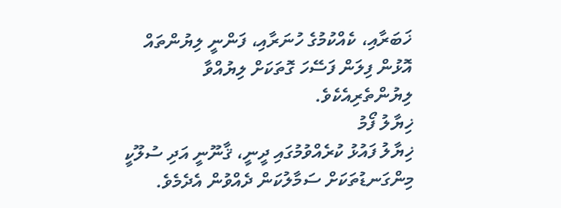ޚަބަރާއި، ކެއްކުމުގެ ހުނަރާއި، ފަންނީ ލިޔުންތައް އޮޅުން ފިލަން ފަސޭހަ ގޮތަކަށް ލިޔުއްވާ ލިޔުންތެރިއެކެވެ.
ޚިޔާލު ފޯމު
ޚިޔާލު ފައުޅު ކުރެއްވުމުގައި ދީނީ، ޤާނޫނީ އަދި ސުލޫކީ މިންގަނޑުތަކަށް ސަމާލުކަން ދެއްވުން އެދެމެވެ.